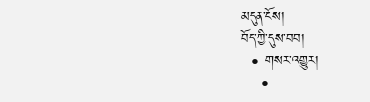མདུན་ངོས།
བོད་ཀྱི་དུས་བབ།
  • གསར་འགྱུར།
    •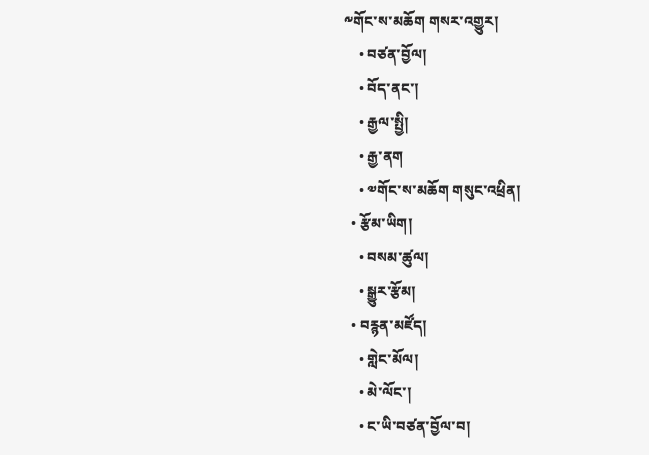༸གོང་ས་མཆོག གསར་འགྱུར།
    • བཙན་བྱོལ།
    • བོད་ནང་།
    • རྒྱལ་སྤྱི།
    • རྒྱ་ནག
    • ༧གོང་ས་མཆོག གསུང་འཕྲིན།
  • རྩོམ་ཡིག།
    • བསམ་ཚུལ།
    • སྒྱུར་རྩོམ།
  • བརྙན་མཛོད།
    • གླེང་མོལ།
    • མེ་ལོང་།
    • ང་ཡི་བཙན་བྱོལ་བ།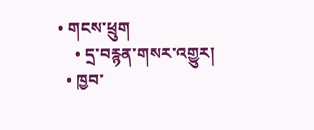• གངས་ཕྲུག
    • དྲ་བརྙན་གསར་འགྱུར།
  • ཁྱབ་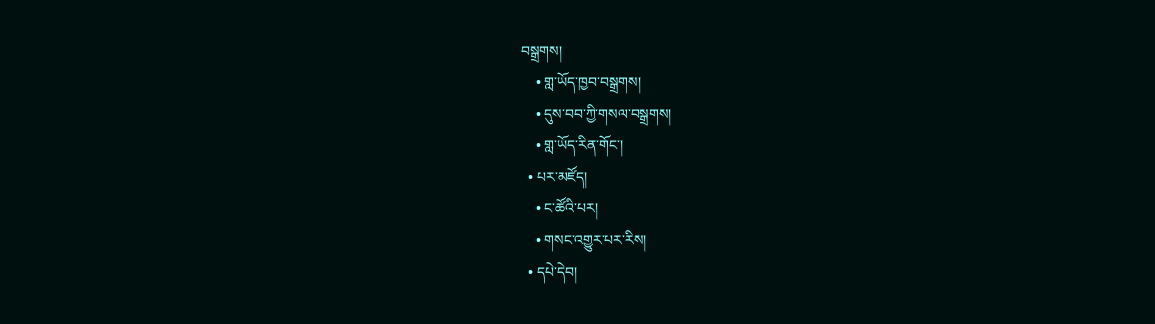བསྒྲགས།
    • གླ་ཡོད་ཁྱབ་བསྒྲགས།
    • དུས་བབ་ཀྱི་གསལ་བསྒྲགས།
    • གླ་ཡོད་རིན་གོང་།
  • པར་མཛོད།
    • ང་ཚོའི་པར།
    • གསང་འགྱུར་པར་རིས།
  • དཔེ་དེབ།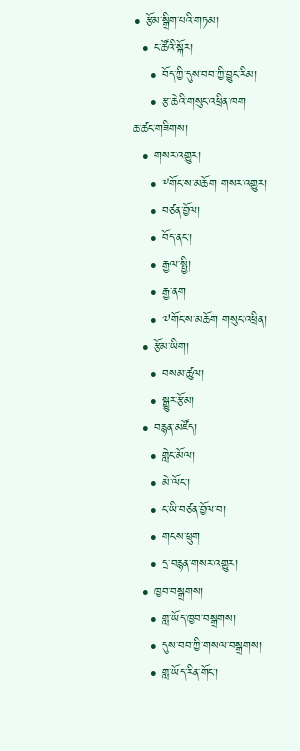• རྩོམ་སྒྲིག་པའི་གཏམ།
  • ང་ཚོའི་སྐོར།
    • བོད་ཀྱི་དུས་བབ་ཀྱི་བྱུང་རིམ།
    • རྩ་ཆེའི་གསུང་འཕྲིན་ཁག
ཆ་ཚང་གཟིགས།
  • གསར་འགྱུར།
    • ༸གོང་ས་མཆོག གསར་འགྱུར།
    • བཙན་བྱོལ།
    • བོད་ནང་།
    • རྒྱལ་སྤྱི།
    • རྒྱ་ནག
    • ༧གོང་ས་མཆོག གསུང་འཕྲིན།
  • རྩོམ་ཡིག།
    • བསམ་ཚུལ།
    • སྒྱུར་རྩོམ།
  • བརྙན་མཛོད།
    • གླེང་མོལ།
    • མེ་ལོང་།
    • ང་ཡི་བཙན་བྱོལ་བ།
    • གངས་ཕྲུག
    • དྲ་བརྙན་གསར་འགྱུར།
  • ཁྱབ་བསྒྲགས།
    • གླ་ཡོད་ཁྱབ་བསྒྲགས།
    • དུས་བབ་ཀྱི་གསལ་བསྒྲགས།
    • གླ་ཡོད་རིན་གོང་།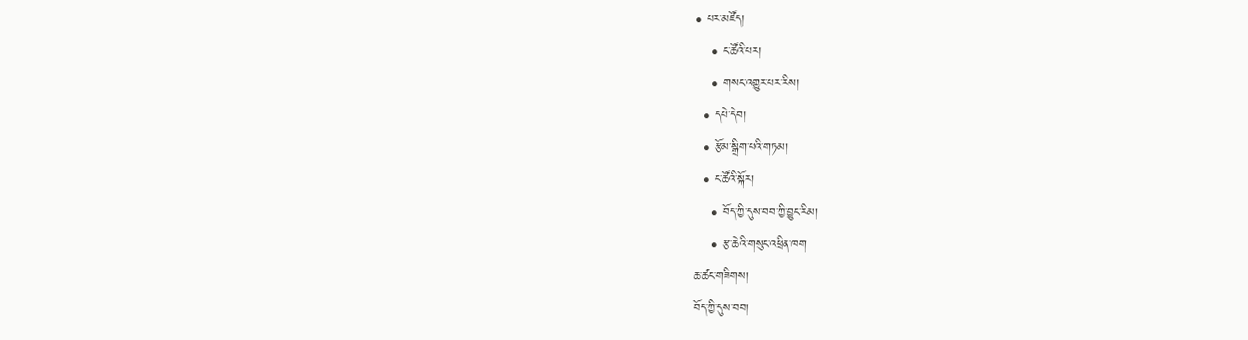• པར་མཛོད།
    • ང་ཚོའི་པར།
    • གསང་འགྱུར་པར་རིས།
  • དཔེ་དེབ།
  • རྩོམ་སྒྲིག་པའི་གཏམ།
  • ང་ཚོའི་སྐོར།
    • བོད་ཀྱི་དུས་བབ་ཀྱི་བྱུང་རིམ།
    • རྩ་ཆེའི་གསུང་འཕྲིན་ཁག
ཆ་ཚང་གཟིགས།
བོད་ཀྱི་དུས་བབ།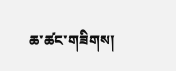ཆ་ཚང་གཟིགས།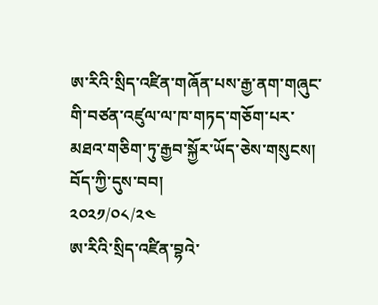ཨ་རིའི་སྲིད་འཛིན་གཞོན་པས་རྒྱ་ནག་གཞུང་གི་བཙན་འཛུལ་ལ་ཁ་གཏད་གཅོག་པར་མཐའ་གཅིག་ཏུ་རྒྱབ་སྐྱོར་ཡོད་ཅེས་གསུངས།
བོད་ཀྱི་དུས་བབ།
༢༠༢༡/༠༨/༢༤
ཨ་རིའི་སྲིད་འཛིན་བྷའེ་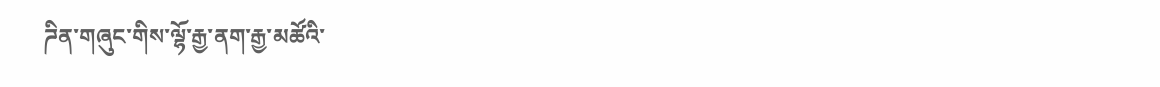ཌིན་གཞུང་གིས་ལྷོ་རྒྱ་ནག་རྒྱ་མཚོའི་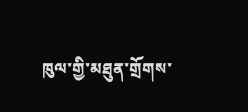ཁུལ་གྱི་མཐུན་གྲོགས་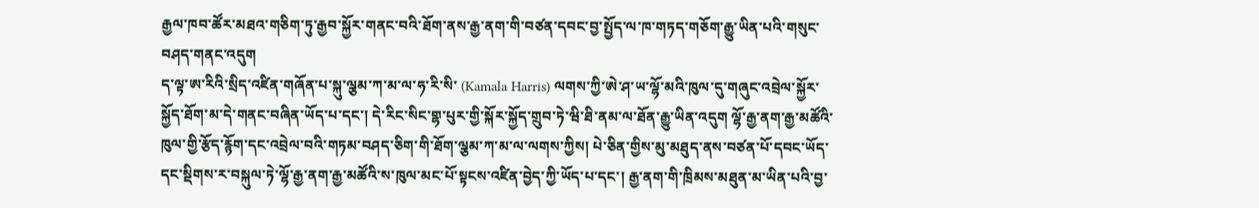རྒྱལ་ཁབ་ཚོར་མཐའ་གཅིག་ཏུ་རྒྱབ་སྐྱོར་གནང་བའི་ཐོག་ནས་རྒྱ་ནག་གི་བཙན་དབང་བྱ་སྤྱོད་ལ་ཁ་གཏད་གཅོག་རྒྱུ་ཡིན་པའི་གསུང་བཤད་གནང་འདུག
ད་ལྟ་ཨ་རིའི་སྲིད་འཛིན་གཞོན་པ་སྐུ་ལྕམ་ཀ་མ་ལ་ཧ་རི་སི་ (Kamala Harris) ལགས་ཀྱི་ཨེ་ཤ་ཡ་ལྷོ་མའི་ཁུལ་དུ་གཞུང་འབྲེལ་སྐྱོར་སྐྱོད་ཐོག་མ་དེ་གནང་བཞིན་ཡོད་པ་དང་། དེ་རིང་སིང་གྷ་པུར་གྱི་སྐོར་སྐྱོད་གྲུབ་ཏེ་ཝི་ཐི་ནམ་ལ་ཐོན་རྒྱུ་ཡིན་འདུག ལྷོ་རྒྱ་ནག་རྒྱ་མཚོའི་ཁུལ་གྱི་རྩོད་རྙོག་དང་འབྲེལ་བའི་གཏམ་བཤད་ཅིག་གི་ཐོག་ལྕམ་ཀ་མ་ལ་ལགས་ཀྱིས། པེ་ཅིན་གྱིས་མུ་མཐུད་ནས་བཙན་པོ་དབང་ཡོད་དང་སྡིགས་ར་བསྐུལ་ཏེ་ལྷོ་རྒྱ་ནག་རྒྱ་མཚོའི་ས་ཁུལ་མང་པོ་སྟངས་འཛིན་བྱེད་ཀྱི་ཡོད་པ་དང་། རྒྱ་ནག་གི་ཁྲིམས་མཐུན་མ་ཡིན་པའི་བྱ་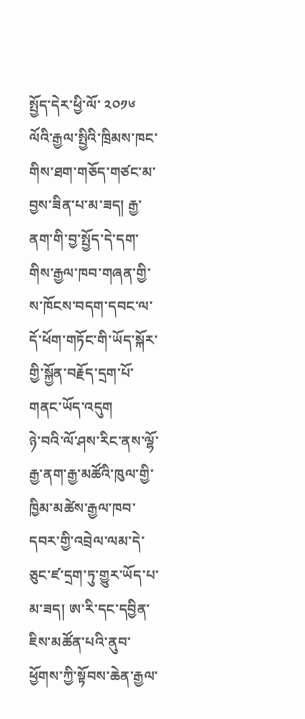སྤྱོད་དེར་ཕྱི་ལོ་ ༢༠༡༦ ལོའི་རྒྱལ་སྤྱིའི་ཁྲིམས་ཁང་གིས་ཐག་གཅོད་གཙང་མ་བྱས་ཟིན་པ་མ་ཟད། རྒྱ་ནག་གི་བྱ་སྤྱོད་དེ་དག་གིས་རྒྱལ་ཁབ་གཞན་གྱི་ས་ཁོངས་བདག་དབང་ལ་དོ་ཕོག་གཏོང་གི་ཡོད་སྐོར་གྱི་སྐྱོན་བརྗོད་དྲག་པོ་གནང་ཡོད་འདུག
ཉེ་བའི་ལོ་ཤས་རིང་ནས་ལྷོ་རྒྱ་ནག་རྒྱ་མཚོའི་ཁུལ་གྱི་ཁྱིམ་མཚེས་རྒྱལ་ཁབ་དབར་གྱི་འབྲེལ་ལམ་དེ་ཅུང་ཛ་དྲག་ཏུ་གྱུར་ཡོད་པ་མ་ཟད། ཨ་རི་དང་དབྱིན་ཇིས་མཚོན་པའི་ནུབ་ཕྱོགས་ཀྱི་སྟོབས་ཆེན་རྒྱལ་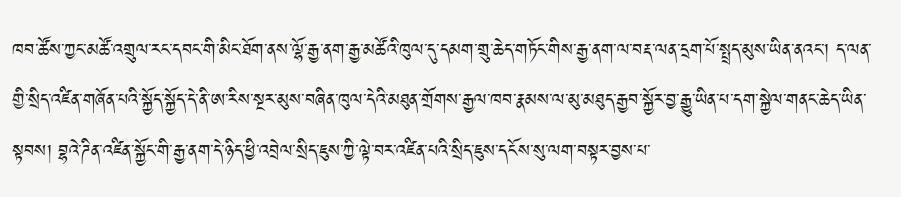ཁབ་ཚོས་ཀྱང་མཚོ་འགྲུལ་རང་དབང་གི་མིང་ཐོག་ནས་ལྷོ་རྒྱ་ནག་རྒྱ་མཚོའི་ཁུལ་དུ་དམག་གྲུ་ཆེད་གཏོང་གིས་རྒྱ་ནག་ལ་བརྡ་ལན་དྲག་པོ་སྤྲད་མུས་ཡིན་ནའང་། ད་ལན་གྱི་སྲིད་འཛིན་གཞོན་པའི་སྐྱོད་སྐྱོད་དེ་ནི་ཨ་རིས་སྔར་མུས་བཞིན་ཁུལ་དེའི་མཐུན་གྲོགས་རྒྱལ་ཁབ་རྣམས་ལ་མུ་མཐུད་རྒྱབ་སྐྱོར་བྱ་རྒྱུ་ཡིན་པ་དག་སྐྱེལ་གནང་ཆེད་ཡིན་སྟབས། བྷའེ་ཌིན་འཛིན་སྐྱོང་གི་རྒྱ་ནག་དེ་ཉིད་ཕྱི་འབྲེལ་སྲིད་ཇུས་ཀྱི་ལྟེ་བར་འཛིན་པའི་སྲིད་ཇུས་དངོས་སུ་ལག་བསྟར་བྱས་པ་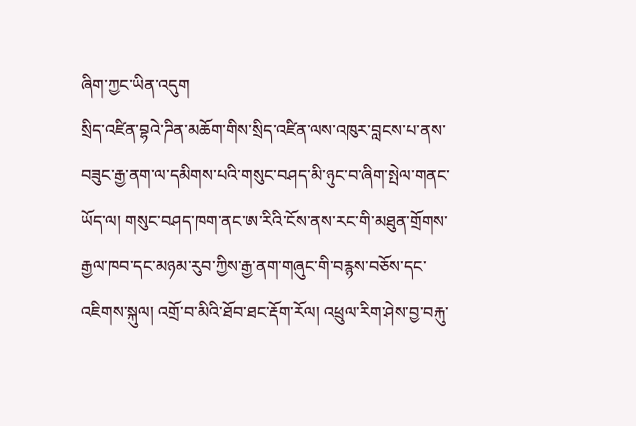ཞིག་ཀྱང་ཡིན་འདུག
སྲིད་འཛིན་བྷའེ་ཌིན་མཆོག་གིས་སྲིད་འཛིན་ལས་འཁུར་བླངས་པ་ནས་བཟུང་རྒྱ་ནག་ལ་དམིགས་པའི་གསུང་བཤད་མི་ཉུང་བ་ཞིག་སྤེལ་གནང་ཡོད་ལ། གསུང་བཤད་ཁག་ནང་ཨ་རིའི་ངོས་ནས་རང་གི་མཐུན་གྲོགས་རྒྱལ་ཁབ་དང་མཉམ་རུབ་ཀྱིས་རྒྱ་ནག་གཞུང་གི་བརྙས་བཅོས་དང་འཇིགས་སྐུལ། འགྲོ་བ་མིའི་ཐོབ་ཐང་རྡོག་རོལ། འཕྲུལ་རིག་ཤེས་བྱ་བརྐུ་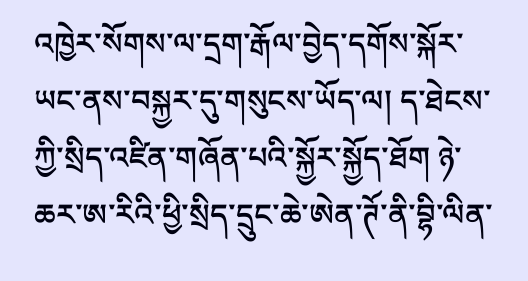འཁྱེར་སོགས་ལ་དྲག་རྒོལ་བྱེད་དགོས་སྐོར་ཡང་ནས་བསྐྱར་དུ་གསུངས་ཡོད་ལ། ད་ཐེངས་ཀྱི་སྲིད་འཛིན་གཞོན་པའི་སྐྱོར་སྐྱོད་ཐོག ཉེ་ཆར་ཨ་རིའི་ཕྱི་སྲིད་དྲུང་ཆེ་ཨེན་ཊོ་ནི་བྷི་ལིན་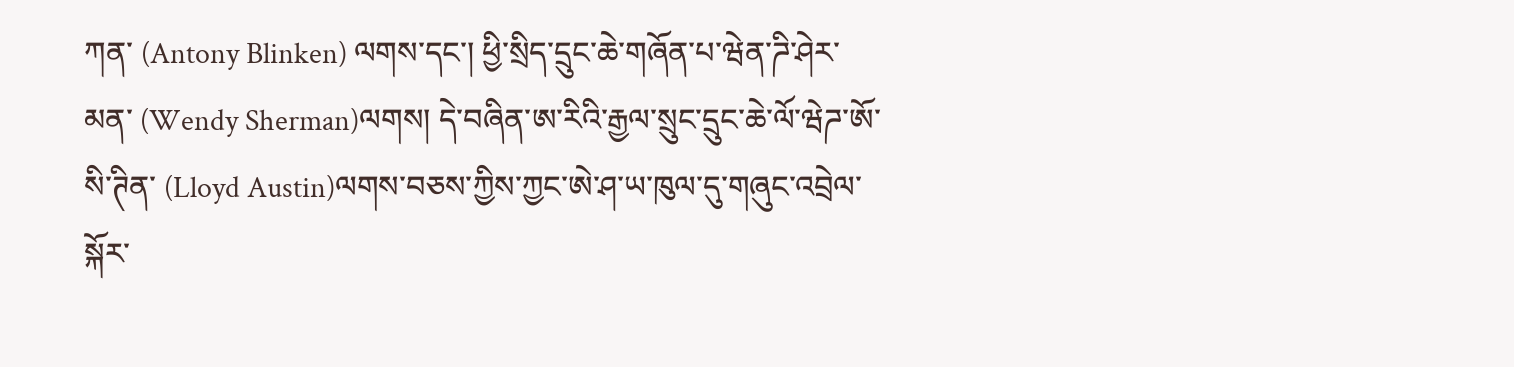ཀན་ (Antony Blinken) ལགས་དང་། ཕྱི་སྲིད་དྲུང་ཆེ་གཞོན་པ་ཝེན་ཌི་ཤེར་མན་ (Wendy Sherman)ལགས། དེ་བཞིན་ཨ་རིའི་རྒྱལ་སྲུང་དྲུང་ཆེ་ལོ་ཝེཌ་ཨོ་སི་ཊིན་ (Lloyd Austin)ལགས་བཅས་ཀྱིས་ཀྱང་ཨེ་ཤ་ཡ་ཁུལ་དུ་གཞུང་འབྲེལ་སྐོར་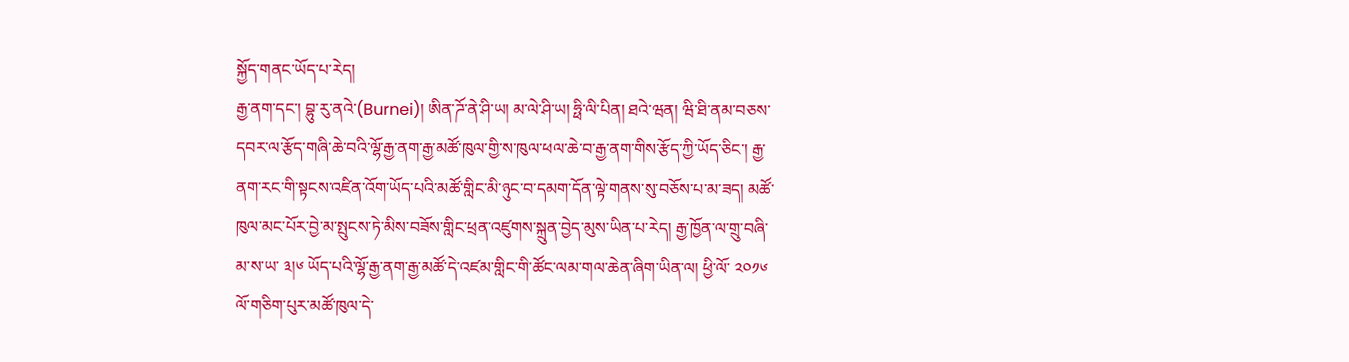སྐྱོད་གནང་ཡོད་པ་རེད།
རྒྱ་ནག་དང་། བྷུ་རུ་ནའེ་(Burnei)། ཨིན་ཌོ་ནེ་ཤི་ཡ། མ་ལེ་ཤི་ཡ། ཧྥི་ལི་པིན། ཐའེ་ཝན། ཝི་ཐི་ནམ་བཅས་དབར་ལ་རྩོད་གཞི་ཆེ་བའི་ལྷོ་རྒྱ་ནག་རྒྱ་མཚོ་ཁུལ་གྱི་ས་ཁུལ་ཕལ་ཆེ་བ་རྒྱ་ནག་གིས་རྩོད་ཀྱི་ཡོད་ཅིང་། རྒྱ་ནག་རང་གི་སྟངས་འཛིན་འོག་ཡོད་པའི་མཚོ་གླིང་མི་ཉུང་བ་དམག་དོན་ལྟེ་གནས་སུ་བཅོས་པ་མ་ཟད། མཚོ་ཁུལ་མང་པོར་བྱེ་མ་སྤུངས་ཏེ་མིས་བཟོས་གླིང་ཕྲན་འཛུགས་སྐྲུན་བྱེད་མུས་ཡིན་པ་རེད། རྒྱ་ཁྱོན་ལ་གྲུ་བཞི་མ་ས་ཡ་ ༣།༦ ཡོད་པའི་ལྷོ་རྒྱ་ནག་རྒྱ་མཚོ་དེ་འཛམ་གླིང་གི་ཚོང་ལམ་གལ་ཆེན་ཞིག་ཡིན་ལ། ཕྱི་ལོ་ ༢༠༡༦ ལོ་གཅིག་པུར་མཚོ་ཁུལ་དེ་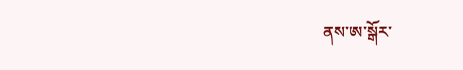ནས་ཨ་སྒོར་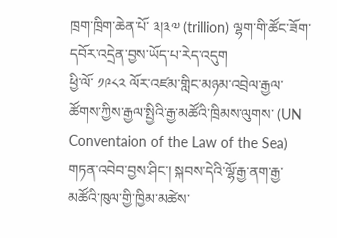ཁྲག་ཁྲིག་ཆེན་པོ་ ༣།༣༧ (trillion) ལྷག་གི་ཚོང་ཟོག་དབོར་འདྲེན་བྱས་ཡོད་པ་རེད་འདུག
ཕྱི་ལོ་ ༡༩༨༢ ལོར་འཛམ་གླིང་མཉམ་འབྲེལ་རྒྱལ་ཚོགས་ཀྱིས་རྒྱལ་སྤྱིའི་རྒྱ་མཚོའི་ཁྲིམས་ལུགས་ (UN Conventaion of the Law of the Sea) གཏན་འབེབ་བྱས་ཤིང་། སྐབས་དེའི་ལྷོ་རྒྱ་ནག་རྒྱ་མཚོའི་ཁུལ་གྱི་ཁྱིམ་མཚེས་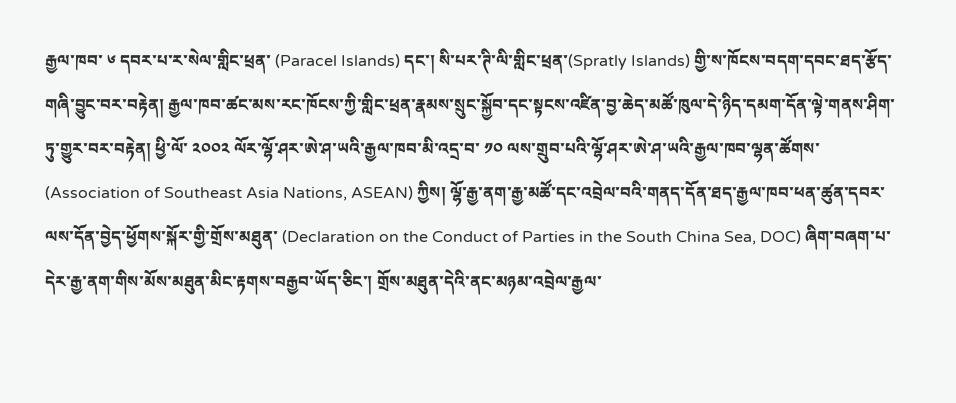རྒྱལ་ཁབ་ ༦ དབར་པ་ར་སེལ་གླིང་ཕྲན་ (Paracel Islands) དང་། སི་པར་ཊི་ལི་གླིང་ཕྲན་(Spratly Islands) གྱི་ས་ཁོངས་བདག་དབང་ཐད་རྩོད་གཞི་བྱུང་བར་བརྟེན། རྒྱལ་ཁབ་ཚང་མས་རང་ཁོངས་ཀྱི་གླིང་ཕྲན་རྣམས་སྲུང་སྐྱོབ་དང་སྟངས་འཛིན་བྱ་ཆེད་མཚོ་ཁུལ་དེ་ཉིད་དམག་དོན་ལྟེ་གནས་ཤིག་ཏུ་གྱུར་བར་བརྟེན། ཕྱི་ལོ་ ༢༠༠༢ ལོར་ལྷོ་ཤར་ཨེ་ཤ་ཡའི་རྒྱལ་ཁབ་མི་འདྲ་བ་ ༡༠ ལས་གྲུབ་པའི་ལྷོ་ཤར་ཨེ་ཤ་ཡའི་རྒྱལ་ཁབ་ལྷན་ཚོགས་ (Association of Southeast Asia Nations, ASEAN) ཀྱིས། ལྷོ་རྒྱ་ནག་རྒྱ་མཚོ་དང་འབྲེལ་བའི་གནད་དོན་ཐད་རྒྱལ་ཁབ་ཕན་ཚུན་དབར་ལས་དོན་བྱེད་ཕྱོགས་སྐོར་གྱི་གྲོས་མཐུན་ (Declaration on the Conduct of Parties in the South China Sea, DOC) ཞིག་བཞག་པ་དེར་རྒྱ་ནག་གིས་མོས་མཐུན་མིང་རྟགས་བརྒྱབ་ཡོད་ཅིང་། གྲོས་མཐུན་དེའི་ནང་མཉམ་འབྲེལ་རྒྱལ་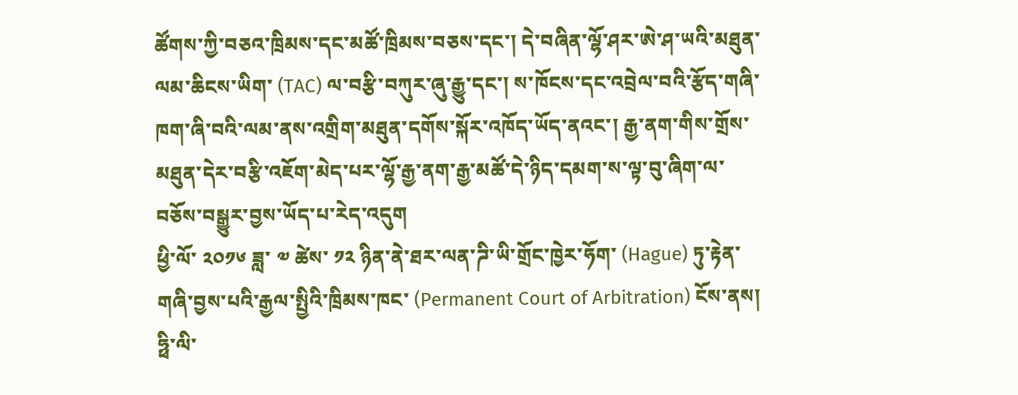ཚོགས་ཀྱི་བཅའ་ཁྲིམས་དང་མཚོ་ཁྲིམས་བཅས་དང་། དེ་བཞིན་ལྷོ་ཤར་ཨེ་ཤ་ཡའི་མཐུན་ལམ་ཆིངས་ཡིག་ (TAC) ལ་བརྩི་བཀུར་ཞུ་རྒྱུ་དང་། ས་ཁོངས་དང་འབྲེལ་བའི་རྩོད་གཞི་ཁག་ཞི་བའི་ལམ་ནས་འགྲིག་མཐུན་དགོས་སྐོར་འཁོད་ཡོད་ནའང་། རྒྱ་ནག་གིས་གྲོས་མཐུན་དེར་བརྩི་འཇོག་མེད་པར་ལྷོ་རྒྱ་ནག་རྒྱ་མཚོ་དེ་ཉིད་དམག་ས་ལྟ་བུ་ཞིག་ལ་བཅོས་བསྒྱུར་བྱས་ཡོད་པ་རེད་འདུག
ཕྱི་ལོ་ ༢༠༡༦ ཟླ་ ༧ ཚེས་ ༡༢ ཉིན་ནེ་ཐར་ལན་ཌི་ཡི་གྲོང་ཁྱེར་ཧོག་ (Hague) ཏུ་རྟེན་གཞི་བྱས་པའི་རྒྱལ་སྤྱིའི་ཁྲིམས་ཁང་ (Permanent Court of Arbitration) ངོས་ནས། ཧྥི་ལི་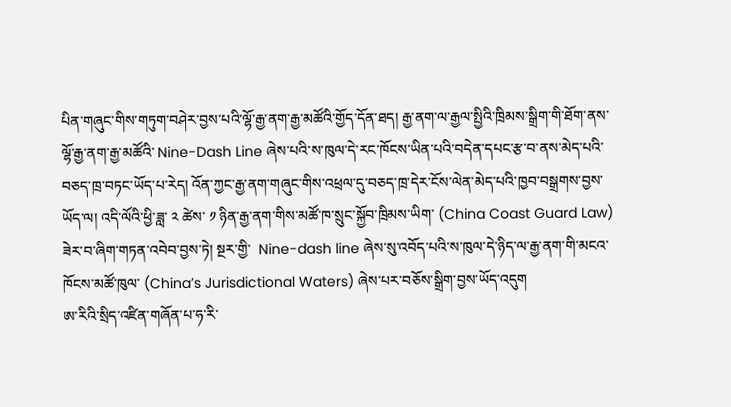པིན་གཞུང་གིས་གཏུག་བཤེར་བྱས་པའི་ལྷོ་རྒྱ་ནག་རྒྱ་མཚོའི་གྱོད་དོན་ཐད། རྒྱ་ནག་ལ་རྒྱལ་སྤྱིའི་ཁྲིམས་སྒྲིག་གི་ཐོག་ནས་ལྷོ་རྒྱ་ནག་རྒྱ་མཚོའི་ Nine-Dash Line ཞེས་པའི་ས་ཁུལ་དེ་རང་ཁོངས་ཡིན་པའི་བདེན་དཔང་རྩ་བ་ནས་མེད་པའི་བཅད་ཁྲ་བཏང་ཡོད་པ་རེད། འོན་ཀྱང་རྒྱ་ནག་གཞུང་གིས་འཕྲལ་དུ་བཅད་ཁྲ་དེར་ངོས་ལེན་མེད་པའི་ཁྱབ་བསྒྲགས་བྱས་ཡོད་ལ། འདི་ལོའི་ཕྱི་ཟླ་ ༢ ཚེས་ ༡ ཉིན་རྒྱ་ནག་གིས་མཚོ་ཁ་སྲུང་སྐྱོབ་ཁྲིམས་ཡིག་ (China Coast Guard Law) ཟེར་བ་ཞིག་གཏན་འབེབ་བྱས་ཏེ། སྔར་གྱི་  Nine-dash line ཞེས་སུ་འབོད་པའི་ས་ཁུལ་དེ་ཉིད་ལ་རྒྱ་ནག་གི་མངའ་ཁོངས་མཚོ་ཁུལ་ (China’s Jurisdictional Waters) ཞེས་པར་བཅོས་སྒྲིག་བྱས་ཡོད་འདུག
ཨ་རིའི་སྲིད་འཛིན་གཞོན་པ་ཧ་རི་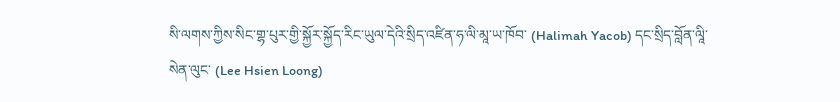སི་ལགས་ཀྱིས་སིང་གྷ་པུར་གྱི་སྐྱོར་སྐྱོད་རིང་ཡུལ་དེའི་སྲིད་འཛིན་ཧ་ལི་མཱ་ཡ་ཁོབ་ (Halimah Yacob) དང་སྲིད་བློན་ལཱི་སེན་ལུང་ (Lee Hsien Loong)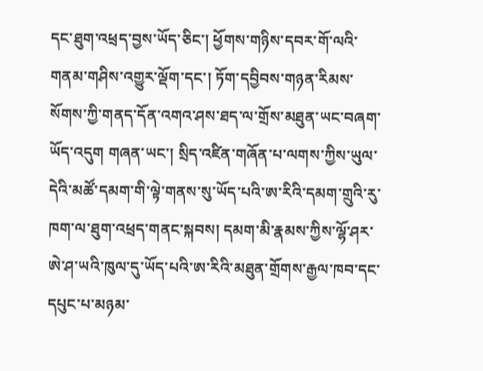དང་ཐུག་འཕྲད་བྱས་ཡོད་ཅིང་། ཕྱོགས་གཉིས་དབར་གོ་ལའི་གནམ་གཤིས་འགྱུར་ལྡོག་དང་། ཏོག་དབྱིབས་གཉན་རིམས་སོགས་ཀྱི་གནད་དོན་འགའ་ཤས་ཐད་ལ་གྲོས་མཐུན་ཡང་བཞག་ཡོད་འདུག གཞན་ཡང་། སྲིད་འཛིན་གཞོན་པ་ལགས་ཀྱིས་ཡུལ་དེའི་མཚོ་དམག་གི་ལྟེ་གནས་སུ་ཡོད་པའི་ཨ་རིའི་དམག་གྲུའི་རུ་ཁག་ལ་ཐུག་འཕྲད་གནང་སྐབས། དམག་མི་རྣམས་ཀྱིས་ལྷོ་ཤར་ཨེ་ཤ་ཡའི་ཁུལ་དུ་ཡོད་པའི་ཨ་རིའི་མཐུན་གྲོགས་རྒྱལ་ཁབ་དང་དཔུང་པ་མཉམ་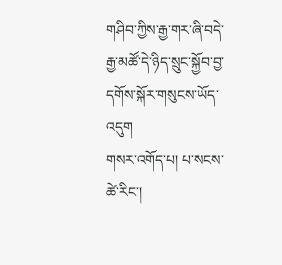གཤིབ་ཀྱིས་རྒྱ་གར་ཞི་བདེ་རྒྱ་མཚོ་དེ་ཉིད་སྲུང་སྐྱོབ་བྱ་དགོས་སྐོར་གསུངས་ཡོད་འདུག
གསར་འགོད་པ། པ་སངས་ཚེ་རིང་།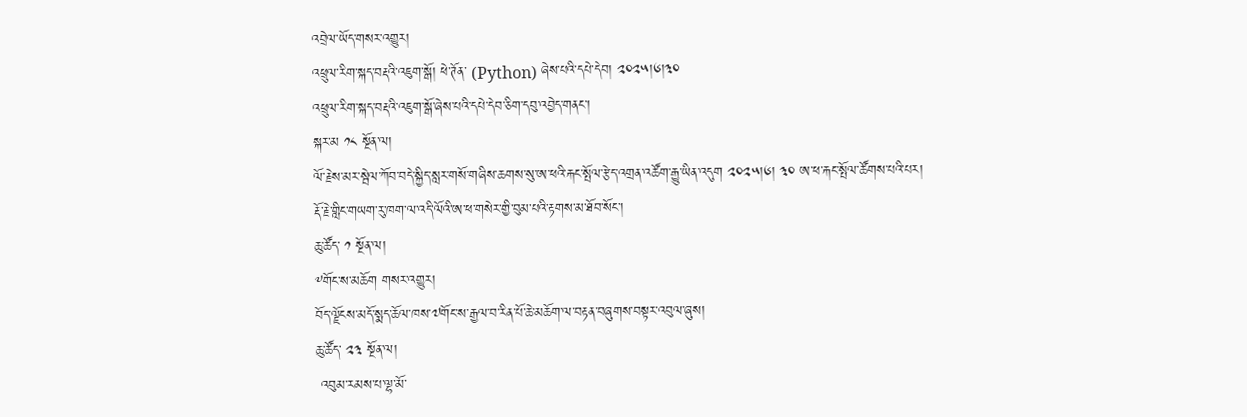འབྲེལ་ཡོད་གསར་འགྱུར།
འཕྲུལ་རིག་སྐད་བརྡའི་འཇུག་སྒོ། ཕེ་ཊོན་ (Python) ཞེས་པའི་དཔེ་དེབ། ༢༠༢༥།༦།༣༠
འཕྲུལ་རིག་སྐད་བརྡའི་འཇུག་སྒོ་ཞེས་པའི་དཔེ་དེབ་ཅིག་དབུ་འབྱེད་གནང་།
སྐར་མ ༡༨ སྔོན་ལ།
ལོ་རྗེས་མར་སྦེལ་ཀོབ་བདེ་སྐྱིད་སླར་གསོ་གཞིས་ཆགས་སུ་ཨ་ཕའི་རྐང་སྤོལ་རྩེད་འགྲན་འཚོག་རྒྱུ་ཡིན་འདུག ༢༠༢༥།༦། ༣༠ ཨ་ཕ་རྐང་སྤོལ་ཚོགས་པའི་པར།
རྡོ་རྗེ་གླིང་གཡག་རུ་ཁག་ལ་འདི་ལོའི་ཨ་ཕ་གསེར་གྱི་བུམ་པའི་རྟགས་མ་ཐོབ་སོང་།
ཆུ་ཚོད་ ༡ སྔོན་ལ།
༸གོང་ས་མཆོག གསར་འགྱུར།
བོད་ལྗོངས་མདོ་སྨད་ཆོལ་ཁས་༧གོང་ས་རྒྱལ་བ་རིན་པོ་ཆེ་མཆོག་ལ་བརྟན་བཞུགས་བསྟར་འབུལ་ཞུས།
ཆུ་ཚོད་ ༢༣ སྔོན་ལ།
 འབུམ་རམས་པ་ལྷ་མོ་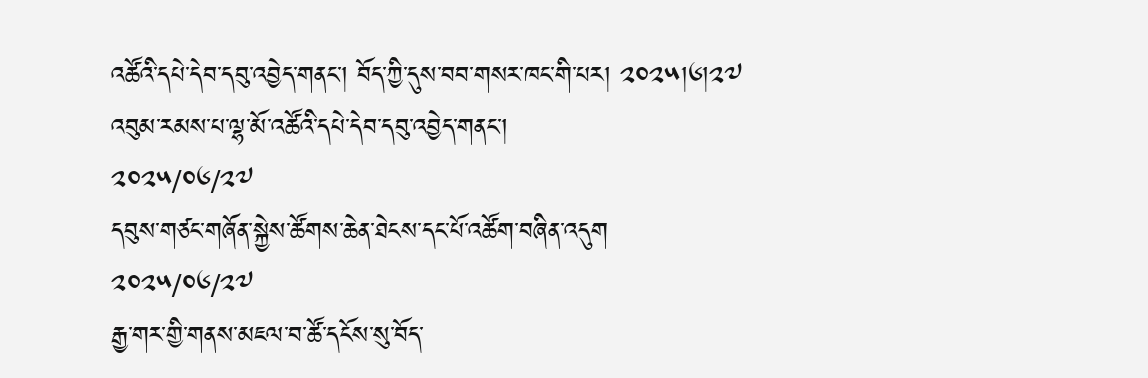འཚོའི་དཔེ་དེབ་དབུ་འབྱེད་གནང་། བོད་ཀྱི་དུས་བབ་གསར་ཁང་གི་པར། ༢༠༢༥།༦།༢༧
འབུམ་རམས་པ་ལྷ་མོ་འཚོའི་དཔེ་དེབ་དབུ་འབྱེད་གནང་།
༢༠༢༥/༠༦/༢༧
དབུས་གཙང་གཞོན་སྐྱེས་ཚོགས་ཆེན་ཐེངས་དང་པོ་འཚོག་བཞིན་འདུག
༢༠༢༥/༠༦/༢༧
རྒྱ་གར་གྱི་གནས་མཇལ་བ་ཚོ་དངོས་སུ་བོད་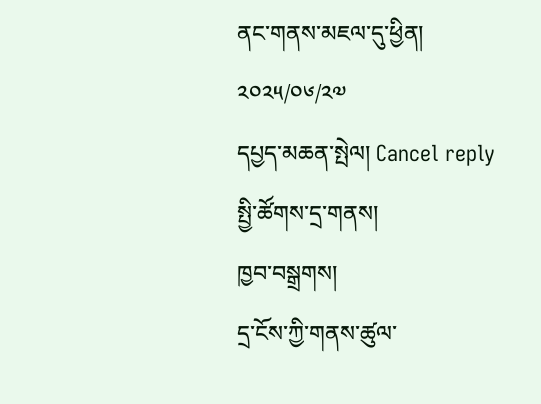ནང་གནས་མཇལ་དུ་ཕྱིན།
༢༠༢༥/༠༦/༢༧
དཔྱད་མཆན་སྤེལ། Cancel reply
སྤྱི་ཚོགས་དྲ་གནས།
ཁྱབ་བསྒྲགས།
དྲ་ངོས་ཀྱི་གནས་ཚུལ་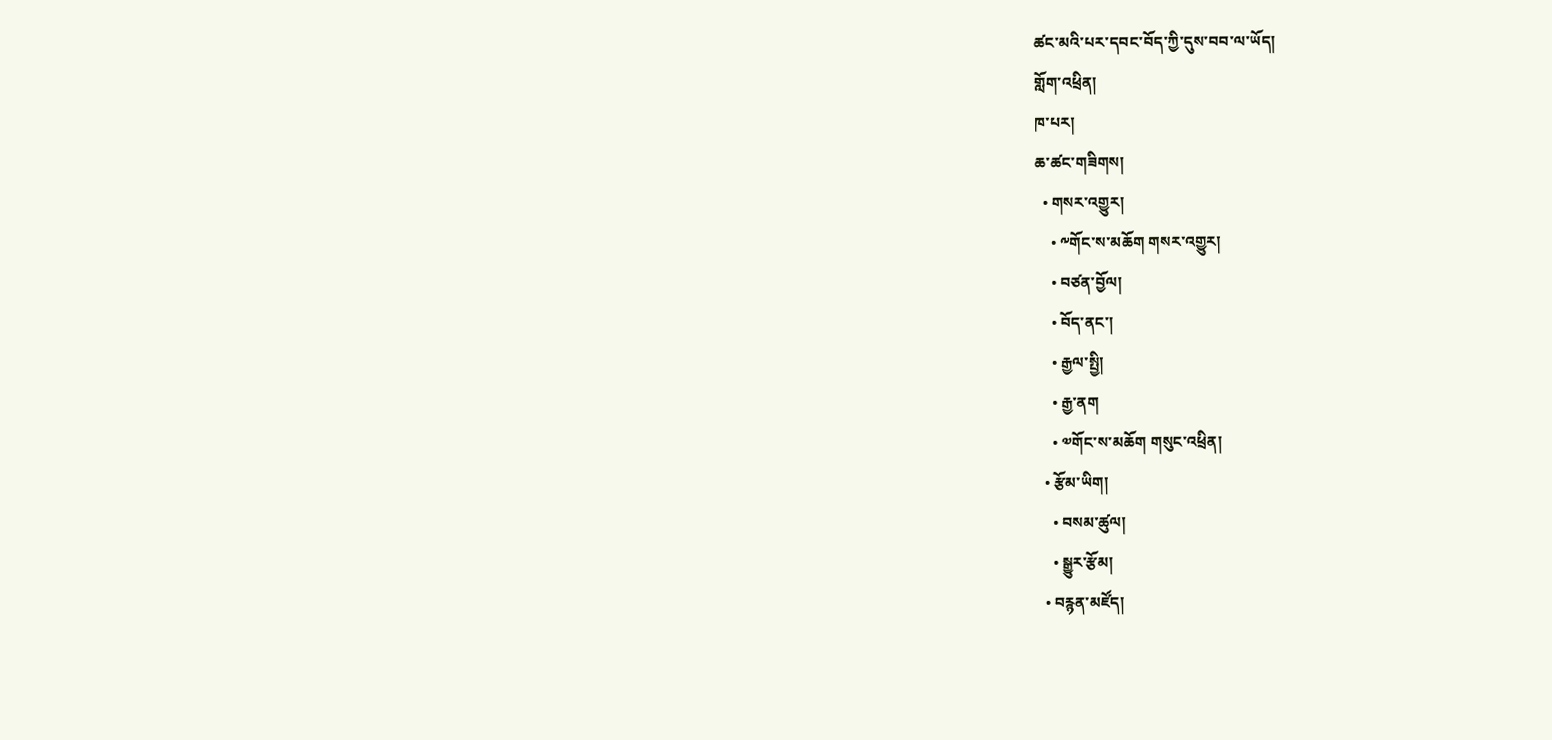ཚང་མའི་པར་དབང་བོད་ཀྱི་དུས་བབ་ལ་ཡོད།
གློག་འཕྲིན།
ཁ་པར།
ཆ་ཚང་གཟིགས།
  • གསར་འགྱུར།
    • ༸གོང་ས་མཆོག གསར་འགྱུར།
    • བཙན་བྱོལ།
    • བོད་ནང་།
    • རྒྱལ་སྤྱི།
    • རྒྱ་ནག
    • ༧གོང་ས་མཆོག གསུང་འཕྲིན།
  • རྩོམ་ཡིག།
    • བསམ་ཚུལ།
    • སྒྱུར་རྩོམ།
  • བརྙན་མཛོད།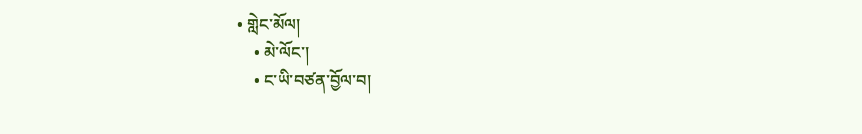• གླེང་མོལ།
    • མེ་ལོང་།
    • ང་ཡི་བཙན་བྱོལ་བ།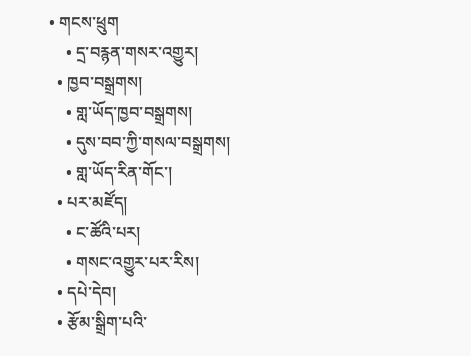• གངས་ཕྲུག
    • དྲ་བརྙན་གསར་འགྱུར།
  • ཁྱབ་བསྒྲགས།
    • གླ་ཡོད་ཁྱབ་བསྒྲགས།
    • དུས་བབ་ཀྱི་གསལ་བསྒྲགས།
    • གླ་ཡོད་རིན་གོང་།
  • པར་མཛོད།
    • ང་ཚོའི་པར།
    • གསང་འགྱུར་པར་རིས།
  • དཔེ་དེབ།
  • རྩོམ་སྒྲིག་པའི་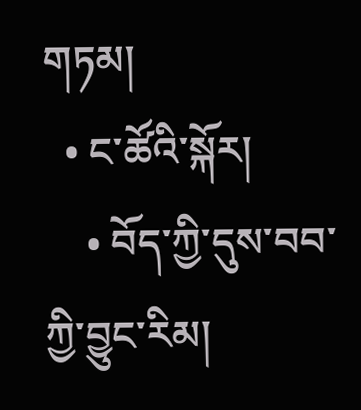གཏམ།
  • ང་ཚོའི་སྐོར།
    • བོད་ཀྱི་དུས་བབ་ཀྱི་བྱུང་རིམ།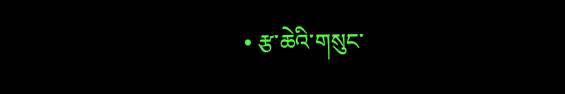• རྩ་ཆེའི་གསུང་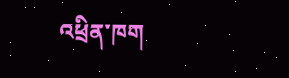འཕྲིན་ཁག